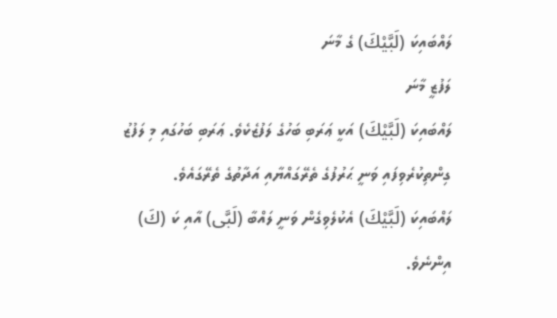ލައްބައިކަ (لَبَّيْكَ) ގެ މާނަ
ލަފުޒީ މާނަ
ލައްބައިކަ (لَبَّيْكَ) އަކީ ޢަރަބި ބަހުގެ ލަފުޒެކެވެ. ޢަރަބި ބަހުގައި މި ލަފުޒު ގިންތިކުރެވިފައި ވަނީ ޙަރުފުގެ ތެރޭގައްޔާއި އަދާތުގެ ތެރޭގައެވެ.
ލައްބައިކަ (لَبَّيْكَ) އެކުލެވިގެން ވަނީ ލައްބާ (لَبَّى) އާއި ކަ (كَ) އިންނެވެ.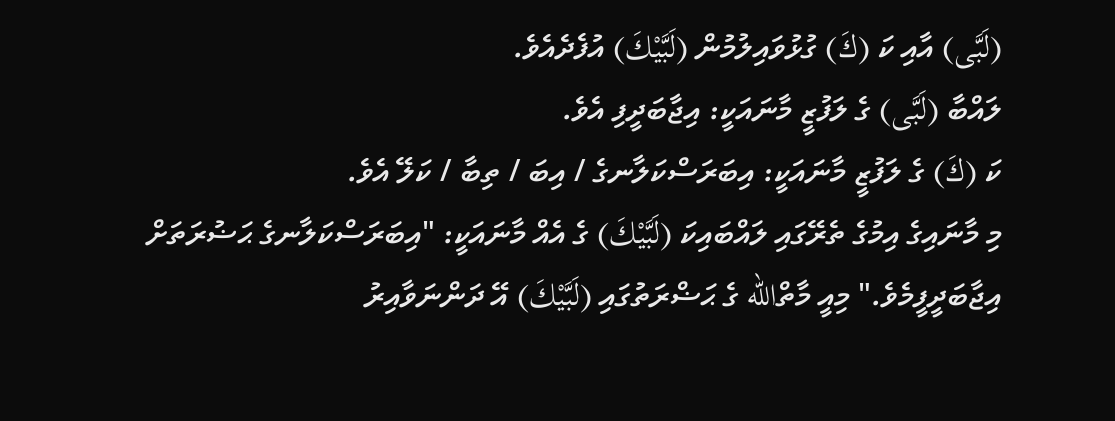(لَبَّى) އާއި ކަ (كَ) ގުޅުވައިލުމުން (لَبَّيْكَ) އުފެދެއެވެ.
ލައްބާ (لَبَّى) ގެ ލަފުޒީ މާނައަކީ: އިޖާބަދީފި އެވެ.
ކަ (كَ) ގެ ލަފުޒީ މާނައަކީ: އިބަރަސްކަލާނގެ / އިބަ / ތިބާ / ކަލޭ އެވެ.
މި މާނައިގެ އިމުގެ ތެރޭގައި ލައްބައިކަ (لَبَّيْكَ) ގެ އެއް މާނައަކީ: "އިބަރަސްކަލާނގެ ޙަޟުރަތަށް އިޖާބަދީފީމެވެ." މިއީ މާތްالله ގެ ޙަޟްރަތުގައި (لَبَّيْكَ) އޭ ދަންނަވާއިރު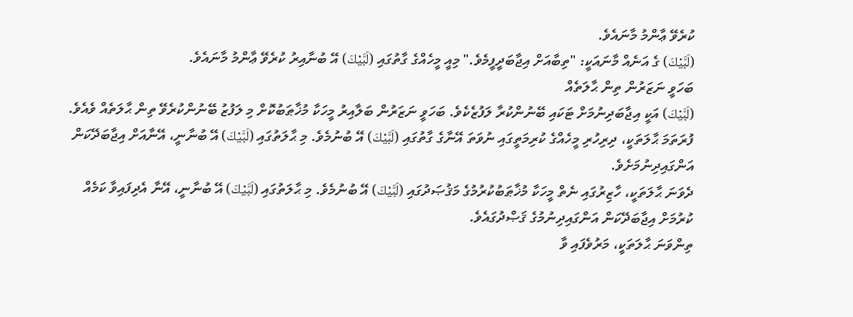ކުރެވޭ ޢާންމު މާނައެވެ.
(لَبَّيْكَ) ގެ އަނެއް މާނައަކީ: "ތިބާއަށް އިޖާބަދީފީމެވެ." މިއީ މީހެއްގެ ގާތުގައި (لَبَّيْكَ) އޭ ބުނާއިރު ކުރެވޭ ޢާންމު މާނައެވެ.
ބަހަވީ ނަޒަރުން ތިން ޙާލަތެއް
(لَبَّيْكَ) އަކީ އިޖާބަދިނުމަށް ޓަކައި ބޭނުންކުރާ ލަފުޒެކެވެ. ބަހަވީ ނަޒަރުން ބަލާއިރު މީހަކާ މުޚާޠަބުކޮށް މި ލަފުޒު ބޭނުންކުރެވޭ ތިން ޙާލަތެއް ވެއެވެ.
ފުރަތަމަ ޙާލަތަކީ، ދިރިހުރި މީހެއްގެ ކުރިމަތީގައި ނުވަތަ އޭނާގެ ގާތުގައި (لَبَّيْكَ) އޭ ބުނުމެވެ. މި ޙާލަތުގައި (لَبَّيْكَ) އޭ ބުނާނީ، އޭނާއަށް އިޖާބަދޭކަން އަންގައިދިނުމަށެވެ.
ދެވަނަ ޙާލަތަކީ، ހާޒިރުގައި ނެތް މީހަކާ މުޚާޠަބުކުރުމުގެ މަޤުޞަދުގައި (لَبَّيْكَ) އޭ ބުނުމެވެ. މި ޙާލަތުގައި (لَبَّيْكَ) އޭ ބުނާނީ، އޭނާ އެދިފައިވާ ކަމެއް ކުރުމަށް އިޖާބަދޭކަން އަންގައިދިނުމުގެ ޤަޞްދުގައެވެ.
ތިންވަނަ ޙާލަތަކީ، މަރުވެފައި ވާ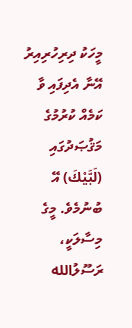މީހަކު ދިރިހުރިއިރު އޭނާ އެދިފައި ވާ ކަމެއް ކުރުމުގެ މަޤުޞަދުގައި (لَبَّيْكَ) އޭ ބުނުމެވެ. މީގެ މިސާލަކީ، ރަސޫލުالله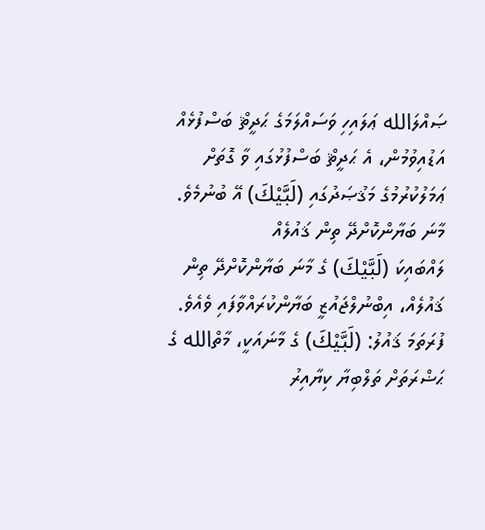ޞައްލަالله ޢަލައިހި ވަސައްލަމަގެ ޙަދީޘް ބަސްފުޅެއް އަޑުއިވުމުން، އެ ޙަދީޘް ބަސްފުޅުގައި ވާ ގޮތަށް ޢަމަލުކުރުމުގެ މަޤުޞަދުގައި (لَبَّيْكَ) އޭ ބުނުމެވެ.
މާނަ ބަޔާންކޮށްދޭ ތިން ޤައުލެއް
ލައްބައިކަ (لَبَّيْكَ) ގެ މާނަ ބަޔާންކޮށްދޭ ތިން ޤައުލެއް، އިބްނުލްޖައުޒީ ބަޔާންކުރައްވާފައި ވެއެވެ.
ފުރަތަމަ ޤައުލު: (لَبَّيْكَ) ގެ މާނައަކީ، މާތްالله ގެ ޙަޟްރަތަށް ތަލްބިޔާ ކިޔާއިރު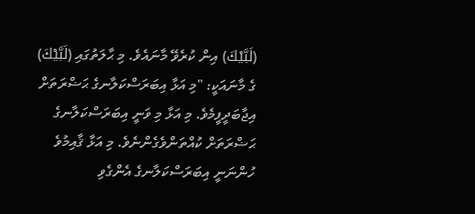(لَبَّيْكَ) އިން ކުރެވޭ މާނައެވެ. މި ޙާލަތުގައި (لَبَّيْكَ) ގެ މާނައަކީ: "މި އަޅާ އިބަރަސްކަލާނގެ ޙަޟްރަތަށް އިޖާބަދީފީމެވެ. މި އަޅާ މި ވަނީ އިބަރަސްކަލާނގެ ޙަޟްރަތަށް ކުއްތަންވެގެންނެވެ. މި އަޅާ ޤާއިމުވެ ހުންނަނީ އިބަރަސްކަލާނގެ އެންގެވި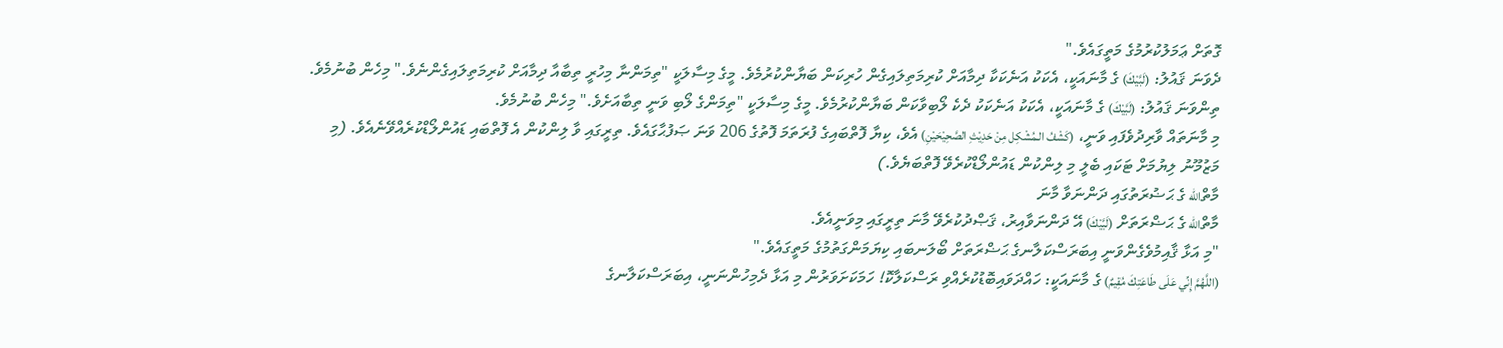ގޮތަށް ޢަމަލުކުރުމުގެ މަތީގައެވެ."
ދެވަނަ ޤައުލު: (لَبَّيْكَ) ގެ މާނައަކީ، އެކަކު އަނެކަކާ ދިމާއަށް ކުރިމަތިލައިގެން ހުރިކަން ބަޔާންކުރުމެވެ. މީގެ މިސާލަކީ "ތިމަންނާ މިހުރީ ތިބާއާ ދިމާއަށް ކުރިމަތިލައިގެންނެވެ." މިހެން ބުނުމެވެ.
ތިންވަނަ ޤައުލު: (لَبَّيْكَ) ގެ މާނައަކީ، އެކަކު އަނެކަކު ދެކެ ލޯބިވާކަން ބަޔާންކުރުމެވެ. މީގެ މިސާލަކީ "ތިމަންގެ ލޯބި ވަނީ ތިބާއަށެވެ." މިހެން ބުނުމެވެ.
މި މާނަތައް ވާރިދުވެފައި ވަނީ، (كَشْفُ الـمُشْكِل مِنْ حَدِيْثِ الصَّحِيْحَيْنِ) އެވެ، ކިޔާ ފޮތްބައިގެ ފުރަތަމަ ފޮތުގެ 206 ވަނަ ޞަފުޙާގައެވެ. ތިރީގައި ވާ ލިންކުން އެ ފޮތްބައި ޑައުންލޯޑްކުރެއްވޭނެއެވެ. (މި މަޒުމޫނު ލިޔުމަށް ޓަކައި ބެލީ މި ލިންކުން ޑައުންލޯޑްކުރެވޭ ފޮތްބަޔެވެ.)
މާތްالله ގެ ޙަޟުރަތުގައި ދަންނަވާ މާނަ
މާތްالله ގެ ޙަޟްރަތަށް (لَبَّيْكَ) އޭ ދަންނަވާއިރު، ޤަޞްދުކުރެވޭ މާނަ ތިރީގައި މިވަނީއެވެ.
"މި އަޅާ ޤާއިމުވެގެންވަނީ އިބަރަސްކަލާނގެ ޙަޟްރަތަށް ބޯލަނބައި ކިޔަމަންގަތުމުގެ މަތީގައެވެ."
(اللَّهُمَّ إِنِّي عَلَى طَاعَتِكَ مُقِيمٌ) ގެ މާނައަކީ: ހައްދަވައިބޮޑުކުރެއްވި ރަސްކަލާކޮ! ހަމަކަށަވަރުން މި އަޅާ ދެމިހުންނަނީ، އިބަރަސްކަލާނގެ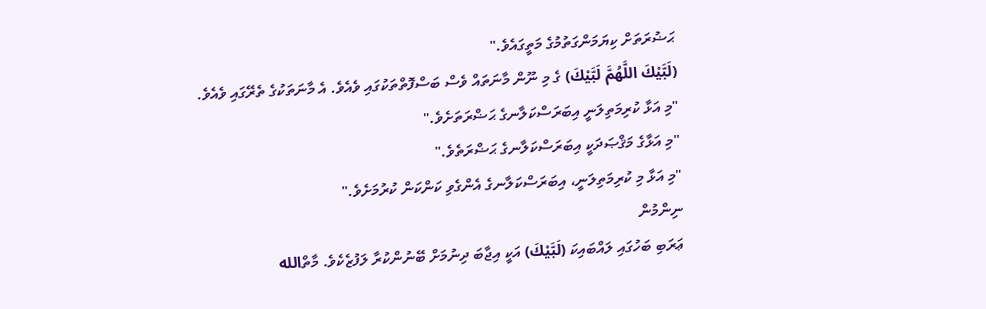ޙަޟުރަތަށް ކިޔަމަންގަތުމުގެ މަތީގައެވެ."
(لَبَّيْكَ اللَّهُمَّ لَبَّيْكَ) ގެ މި ނޫން މާނަތައް ވެސް ބަސްފޮތްތަކުގައި ވެއެވެ. އެ މާނަތަކުގެ ތެރޭގައި ވެއެވެ.
"މި އަޅާ ކުރިމަތިލަނީ އިބަރަސްކަލާނގެ ޙަޟްރަތަށެވެ."
"މި އަޅާގެ މަޤްޞަދަކީ އިބަރަސްކަލާނގެ ޙަޟްރަތެވެ."
"މި އަޅާ މި ކުރިމަތިލަނީ، އިބަރަސްކަލާނގެ އެންގެވި ކަންކަން ކުރުމަށެވެ."
ނިންމުން
ޢަރަބި ބަހުގައި ލައްބައިކަ (لَبَّيْكَ) އަކީ އިޖާބަ ދިނުމަށް ބޭނުންކުރާ ލަފުޒެކެވެ. މާތްالله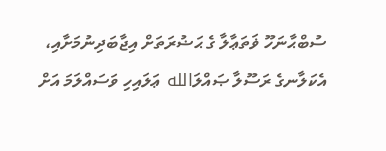ސުބްޙާނަހޫ ޥަތަޢާލާ ގެ ޙަޟުރަތަށް އިޖާބަދިނުމަށާއި، އެކަލާނގެ ރަސޫލާ ޞައްލަالله ޢަލައިހި ވަސައްލަމަ އަށް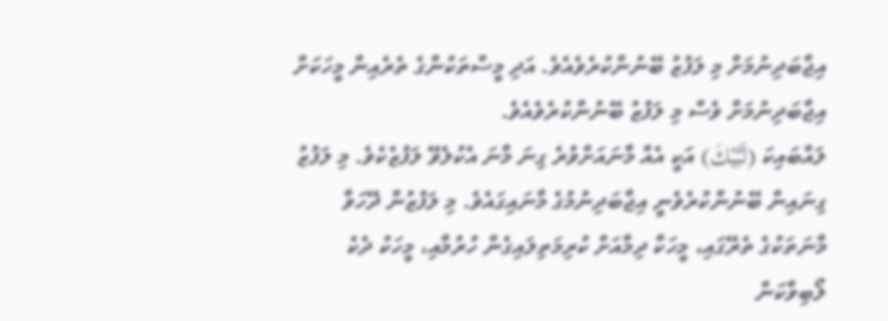އިޖާބަދިނުމަށް މި ލަފުޒު ބޭނުންކުރެވެއެވެ. އަދި މީސްތަކުންގެ ތެރެއިން މީހަކަށް އިޖާބަދިނުމަށް ވެސް މި ލަފުޒު ބޭނުންކުރެވެއެވެ.
ލައްބައިކަ (لَبَّيْكَ) އަކީ އެއް މާނައަށްވުރެ ގިނަ މާނަ އެކުލެވޭ ލަފުޒެކެވެ. މި ލަފުޒު ގިނައިން ބޭނުންކުރެވެނީ އިޖާބަދިނުމުގެ މާނައިގައެވެ. މި ލަފުޒުން ދޭހަވާ މާނަތަކުގެ ތެރޭގައި، މީހަކާ ދިމާއަށް ކުރިމަތިލައިގެން ހުރުމާއި، މީހަކު ދެކެ ލޯބިވާކަން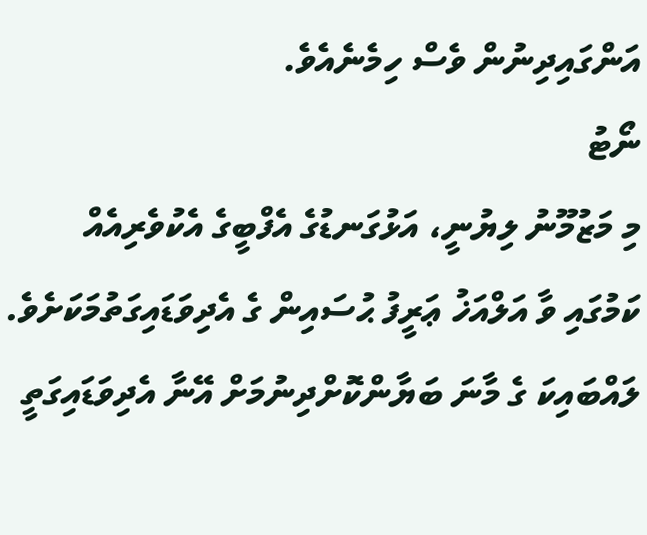އަންގައިދިނުން ވެސް ހިމެނެއެވެ.
ނޯޓު
މި މަޒުމޫނު ލިޔުނީ، އަޅުގަނޑުގެ އެފްބީގެ އެކުވެރިއެއް ކަމުގައި ވާ އަލްއަޚު ޢަރީފު ޙުސައިން ގެ އެދިވަޑައިގަތުމަކަށެވެ. ލައްބައިކަ ގެ މާނަ ބަޔާންކޮށްދިނުމަށް އޭނާ އެދިވަޑައިގަތީ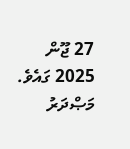27 ޖޫން 2025 ގައެވެ.
މަޞްދަރު